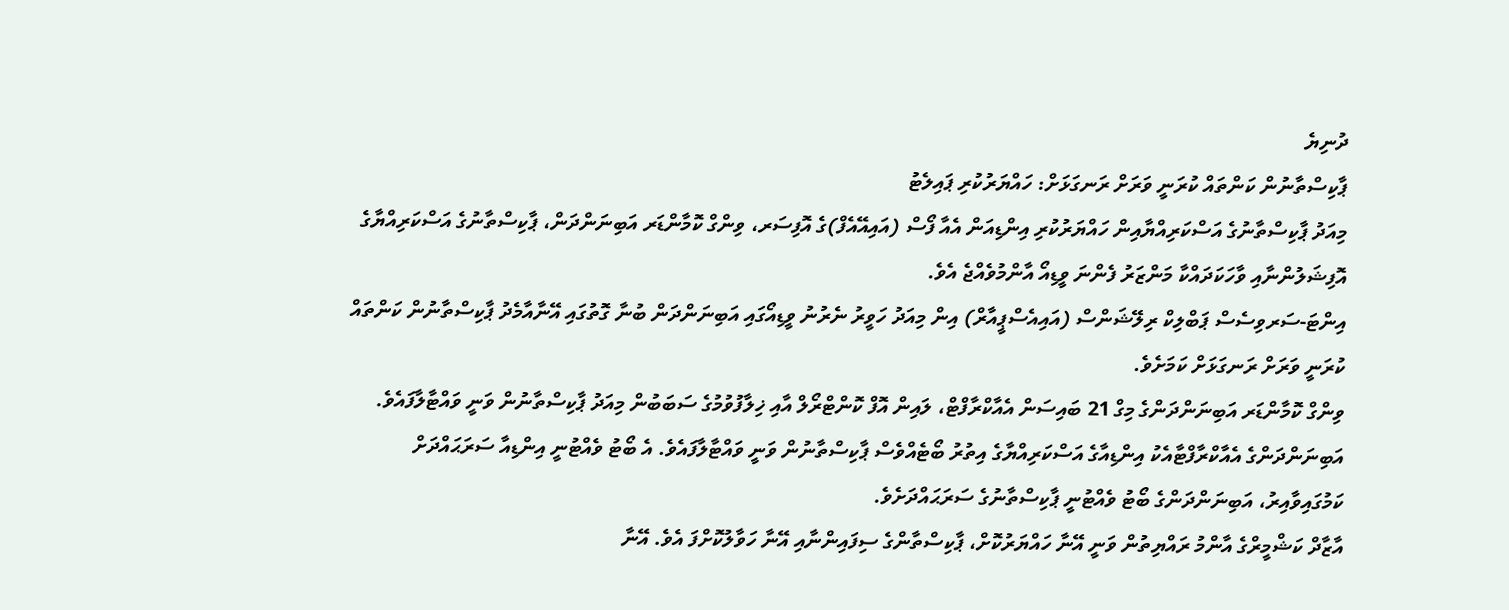ދުނިޔެ
ޕާކިސްތާނުން ކަންތައް ކުރަނީ ވަރަށް ރަނގަޅަށް: ހައްޔަރުކުރި ޕައިލެޓު
މިއަދު ޕާކިސްތާނުގެ އަސްކަރިއްޔާއިން ހައްޔަރުކުރި އިންޑިއަން އެއާ ފޯސް (އައިއޭއެފް)ގެ އޮފިސަރ، ވިންގް ކޮމާންޑަރ އަބިނަންދަން، ޕާކިސްތާނުގެ އަސްކަރިއްޔާގެ އޮފިޝަލުންނާއި ވާހަކަދައްކާ މަންޒަރު ފެންނަ ވީޑިއޯ އާންމުވެއްޖެ އެވެ.
އިންޓަ-ސަރވިސެސް ޕަބްލިކް ރިލޭޝަންސް (އައިއެސްޕީއާރް) އިން މިއަދު ހަވީރު ނެރުނު ވީޑިއޯގައި އަބިނަންދަން ބުނާ ގޮތުގައި އޭނާއާމެދު ޕާކިސްތާނުން ކަންތައް ކުރަނީ ވަރަށް ރަނގަޅަށް ކަމަށެވެ.
ވިންގް ކޮމާންޑަރ އަބިނަންދަންގެ މިގް 21 ބައިސަން އެއާކްރާފްޓް، ލައިން އޮފް ކޮންޓްރޯލް އާއި ޚިލާފުވުމުގެ ސަބަބުން މިއަދު ޕާކިސްތާނުން ވަނީ ވައްޓާލާފައެވެ. އަބިނަންދަންގެ އެއާކްރާފްޓާއެކު އިންޑިއާގެ އަސްކަރިއްޔާގެ އިތުރު ބޯޓެއްވެސް ޕާކިސްތާނުން ވަނީ ވައްޓާލާފައެވެ. އެ ބޯޓު ވެއްޓުނީ އިންޑިއާ ސަރަޙައްދަށް ކަމުގައިވާއިރު، އަބިނަންދަންގެ ބޯޓު ވެއްޓުނީ ޕާކިސްތާނުގެ ސަރަޙައްދަށެވެ.
އާޒާދް ކަޝްމީރްގެ އާންމު ރައްޔިތުން ވަނީ އޭނާ ހައްޔަރުކޮށް، ޕާކިސްތާންގެ ސިފައިންނާއި އޭނާ ހަވާލުކޮށްފަ އެވެ. އޭނާ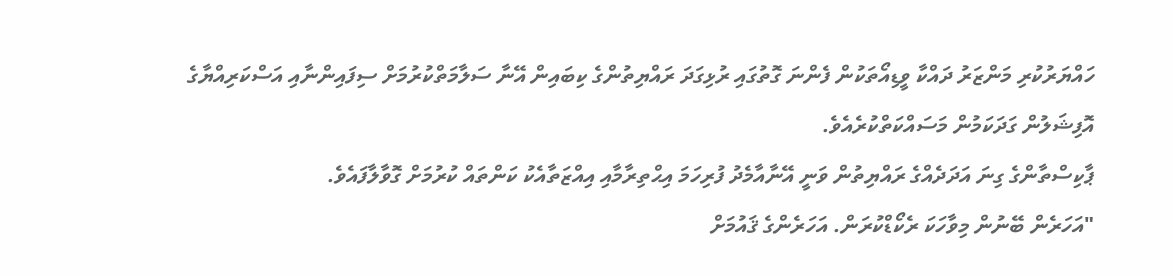ހައްޔަރުކުރި މަންޒަރު ދައްކާ ވީޑިއޯތަކުން ފެންނަ ގޮތުގައި ރުޅިގަދަ ރައްޔިތުންގެ ކިބައިން އޭނާ ސަލާމަތްކުރުމަށް ސިފައިންނާއި އަސްކަރިއްޔާގެ އޮފިޝަލުން ގަދަކަމުން މަސައްކަތްކުރެއެވެ.
ޕާކިސްތާންގެ ގިނަ އަދަދެއްގެ ރައްޔިތުން ވަނީ އޭނާއާމެދު ފުރިހަމަ އިޙްތިރާމާއި އިއްޒަތާއެކު ކަންތައް ކުރުމަށް ގޮވާލާފައެވެ.
"އަހަރެން ބޭނުން މިވާހަކަ ރެކޯޑްކުރަން. އަހަރެންގެ ޤައުމަށް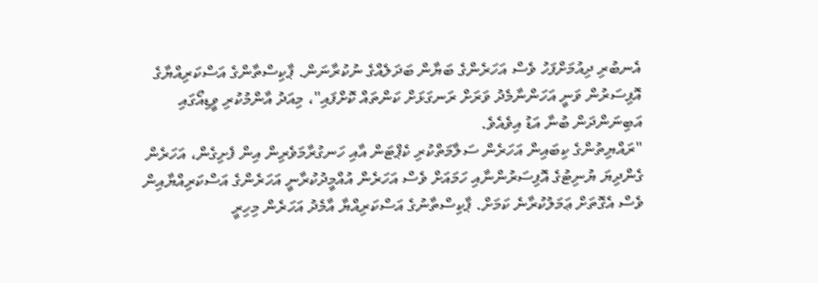އެނބުރި ދިއުމަށްފަހު ވެސް އަހަރެންގެ ބަޔާން ބަދަލެއްގެ ނުކުރާނަން. ޕާކިސްތާންގެ އަސްކަރިއްޔާގެ އޮފިސަރުން ވަނީ އަހަންނާމެދު ވަރަށް ރަނގަޅަށް ކަންތައް ކޮށްފައި"، މިއަދު އާންމުކުރި ވީޑިއޯގައި އަބިނަންދަން ބުނާ އަޑު އިވެއެވެ.
"ރައްޔިތުންގެ ކިބައިން އަހަރެން ސަލާމަތްކުރި ކެޕްޓަން އާއި ހަނގުރާމަވެރިން އިން ފެށިގެން، އަހަރެން ގެންދިޔަ ޔުނިޓުގެ އޮފިސަރުންނާއި ހަމައަށް ވެސް އަހަރެން އުއްމީދުކުރާނީ އަހަރެންގެ އަސްކަރިއްޔާއިން ވެސް އެގޮތަށް ޢަމަލުކުރާނެ ކަމަށް. ޕާކިސްތާނުގެ އަސްކަރިއްޔާ އާމެދު އަހަރެން މިހިރީ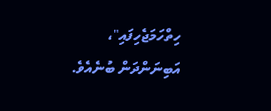ހިތްހަމަޖެހިފައި"، އަބިނަންދަން ބުނެއެވެ.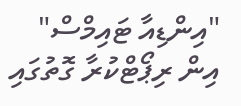"އިންޑިއާ ޓައިމްސް" އިން ރިޕޯޓްކުރާ ގޮތުގައި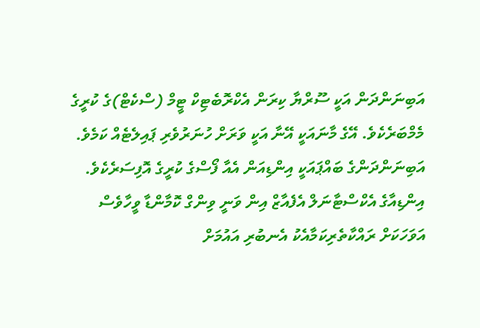އަބިނަންދަން އަކީ ސޫރްޔާ ކިރަން އެކްރޮބެޓިކް ޓީމް (ސްކެޓް)ގެ ކުރީގެ މެމްބަރެކެވެ. އޭގެ މާނައަކީ އޭނާ އަކީ ވަރަށް ހުނަރުވެރި ޕައިލެޓެއް ކަމެވެ.
އަބިނަންދަންގެ ބައްޕައަކީ އިންޑިއަން އެއާ ފޯސްގެ ކުރީގެ އޮފިސަރެކެވެ.
އިންޑިއާގެ އެކްސްޓާނަލް އެފެއާޒް އިން ވަނީ ވިންގް ކޮމާންޑާ ވީހާވެސް އަވަހަކަށް ރައްކާތެރިކަމާއެކު އެނބުރި އައުމަށް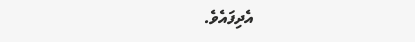އެދިފައެވެ.